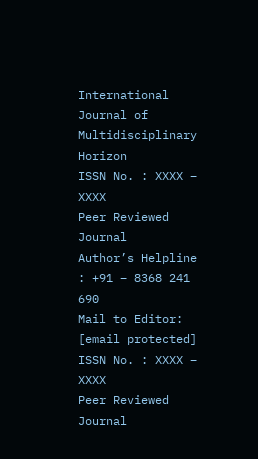International Journal of Multidisciplinary Horizon
ISSN No. : XXXX – XXXX
Peer Reviewed Journal
Author’s Helpline : +91 – 8368 241 690
Mail to Editor: [email protected]
ISSN No. : XXXX – XXXX
Peer Reviewed Journal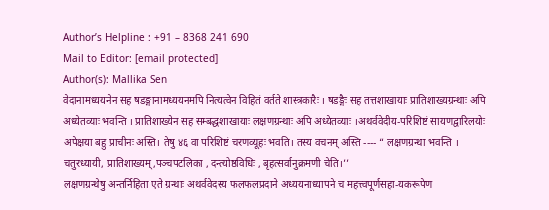Author’s Helpline : +91 – 8368 241 690
Mail to Editor: [email protected]
Author(s): Mallika Sen
वेदानामध्ययनेन सह षडङ्गानामध्ययनमपि नित्यत्वेन विहितं वर्तते शास्त्रकारैः । षडङ्गैः सह तत्तशाखायाः प्रातिशाख्यग्रन्थाः अपि अध्येतव्याः भवन्ति । प्रातिशाख्येन सह सम्बद्धशाखायाः लक्षणग्रन्थाः अपि अध्येतव्याः ।अथर्ववेदीय-परिशिष्टं सायणद्वारिलयोः अपेक्षया बहु प्राचीनः अस्ति। तेषु ४६ वा परिशिष्टं चरणव्यूहः भवति। तस्य वचनम् अस्ति ---- “ लक्षणग्रन्था भवन्ति । चतुरध्यायी, प्रातिशाख्यम्,पञ्चपटलिका , दन्त्योष्ठविधिः , बृहत्सर्वानुक्रमणी चेति।’’
लक्षणग्रन्थेषु अन्तर्निहिता एते ग्रन्थाः अथर्ववेदस्य फलफलप्रदाने अध्ययनाध्यापने च महत्त्वपूर्णसहा-यकरूपेण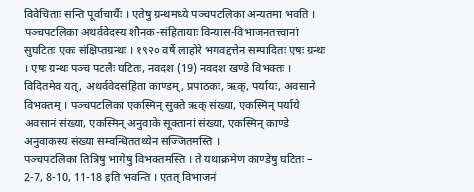विवेचिताः सन्ति पूर्वाचार्यैः । एतेषु ग्रन्थमध्ये पञ्चपटलिका अन्यतमा भवति ।
पञ्चपटलिका अथर्ववेदस्य शौनक-संहितायाः विन्यास-विभाजनतत्त्वानां सुघटितः एकः संक्षिप्तग्रन्थः । १९२० वर्षे लाहोरे भगवद्दत्तेन सम्पादितः एषः ग्रन्थः । एषः ग्रन्थः पञ्च पटलैः घटितः, नवदश (19) नवदश खण्डे विभक्तः । विदितमेव यत्, अथर्ववेदसंहिता काण्डम्, प्रपाठकः, ऋक्, पर्यायः, अवसाने विभक्तम् । पञ्चपटलिका एकस्मिन् सुक्ते ऋक् संख्या, एकस्मिन् पर्याये अवसानं संख्या, एकस्मिन् अनुवाके सूक्तानां संख्या, एकस्मिन् काण्डे अनुवाकस्य संख्या सम्वन्धिततथ्येन सज्जितमस्ति ।
पञ्चपटलिका तित्रिषु भागेषु विभक्तमस्ति । ते यथाक्रमेण काण्डेषु घटितः – 2-7, 8-10, 11-18 इति भवन्ति । एतत् विभाजनं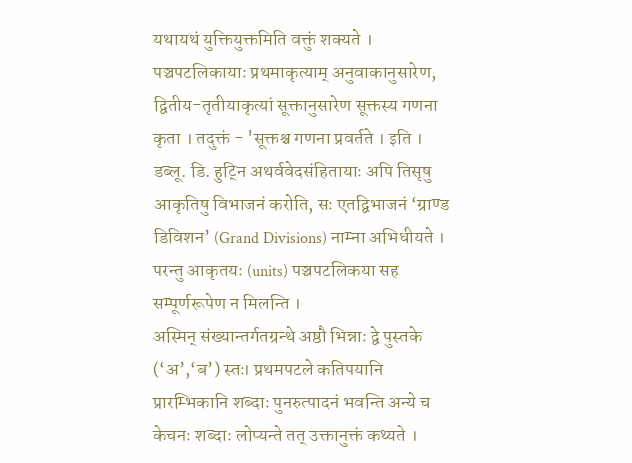यथायथं युक्तियुक्तमिति वक्तुं शक्यते । पञ्चपटलिकायाः प्रथमाकृत्याम् अनुवाकानुसारेण, द्वितीय-तृतीयाकृत्यां सूक्तानुसारेण सूक्तस्य गणना कृता । तदुक्तं - 'सूक्तश्च गणना प्रवर्तते । इति ।
डब्लू. डि. हुट्नि अथर्ववेदसंहितायाः अपि तिसृषु आकृतिषु विभाजनं करोति, सः एतद्विभाजनं ‘ग्राण्ड डिविशन’ (Grand Divisions) नाम्ना अभिधीयते । परन्तु आकृतयः (units) पञ्चपटलिकया सह सम्पूर्णरूपेण न मिलन्ति ।
अस्मिन् संख्यान्तर्गतग्रन्थे अष्ठौ भिन्नाः द्वे पुस्तके (‘अ’,‘ब’) स्तः। प्रथमपटले कतिपयानि प्रारम्भिकानि शब्दाः पुनरुत्पादनं भवन्ति अन्ये च केचनः शब्दाः लोप्यन्ते तत् उक्तानुक्तं कथ्यते ।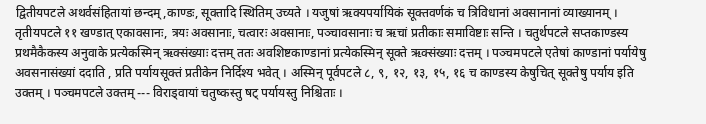द्वितीयपटले अथर्वसंहितायां छन्दम्,काण्डः, सूक्तादि स्थितिम् उच्यते । यजुषां ऋक्यपर्यायिकं सूक्तवर्णकं च त्रिविधानां अवसानानां व्याख्यानम् । तृतीयपटले ११ खण्डात् एकावसानः, त्रयः अवसानाः, चत्वारः अवसानाः, पञ्चावसानाः च ऋचां प्रतीकाः समाविष्टाः सन्ति । चतुर्थपटले सप्तकाण्डस्य प्रथमैकैकस्य अनुवाके प्रत्येकस्मिन् ऋक्संख्याः दत्तम् ततः अवशिष्टकाण्डानां प्रत्येकस्मिन् सूक्ते ऋक्संख्याः दत्तम् । पञ्चमपटले एतेषां काण्डानां पर्यायेषु अवसनासंख्यां ददाति , प्रति पर्यायसूक्तं प्रतीकेन निर्दिश्य भवेत् । अस्मिन् पूर्वपटले ८, ९, १२, १३, १५, १६ च काण्डस्य केषुचित् सूक्तेषु पर्याय इति उक्तम् । पञ्चमपटले उक्तम् --- विराड्वायां चतुष्कस्तु षट् पर्यायस्तु निश्चिताः ।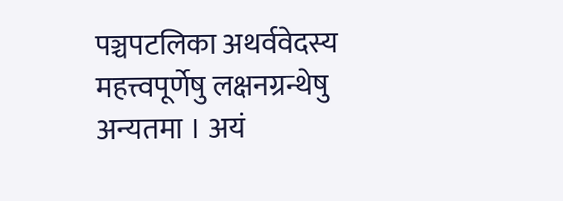पञ्चपटलिका अथर्ववेदस्य महत्त्वपूर्णेषु लक्षनग्रन्थेषु अन्यतमा । अयं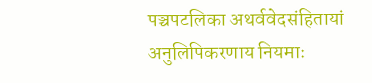पञ्चपटलिका अथर्ववेदसंहितायां अनुलिपिकरणाय नियमाः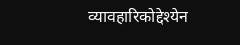व्यावहारिकोद्देश्येन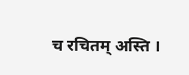च रचितम् अस्ति ।